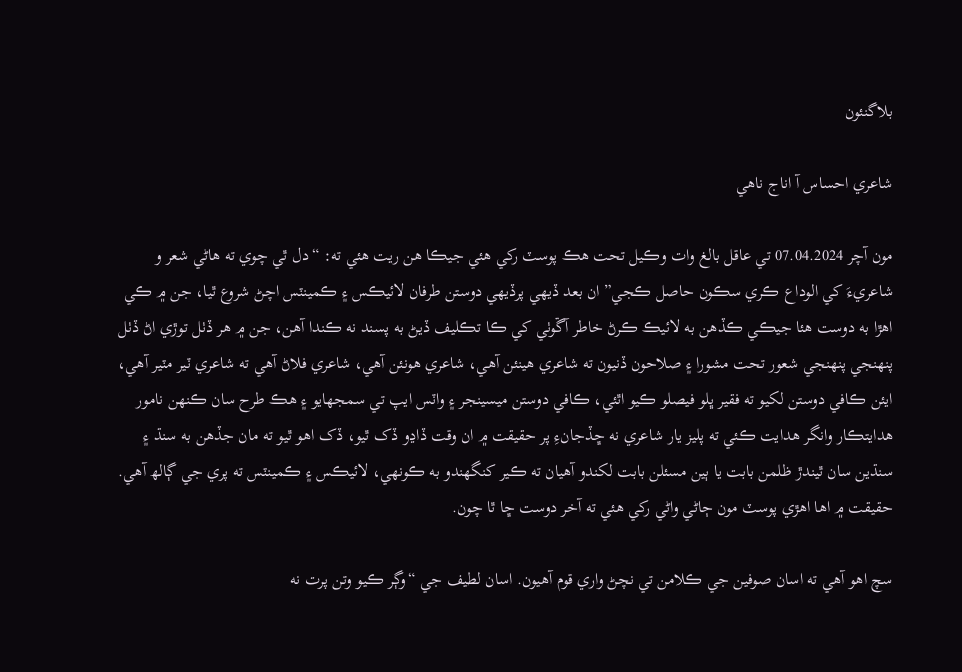بلاگنئون

شاعري احساس آ اناج ناهي

مون آچر 07.04.2024 تي عاقل بالغ وات وڪيل تحت هڪ پوسٽ رکي هئي جيڪا هن ريت هئي ته: “دل ٿي چوي ته هاڻي شعر و شاعريءَ کي الوداع ڪري سڪون حاصل ڪجي” ان بعد ڏيهي پرڏيهي دوستن طرفان لائيڪس ۽ ڪمينٽس اچڻ شروع ٿيا، جن ۾ ڪي اهڙا به دوست هئا جيڪي ڪڏهن به لائيڪ ڪرڻ خاطر آڱوٺي کي ڪا تڪليف ڏيڻ به پسند نه ڪندا آهن، جن ۾ هر ڏٺل توڙي اڻ ڏٺل پنهنجي پنهنجي شعور تحت مشورا ۽ صلاحون ڏنيون ته شاعري هينئن آهي، شاعري هونئن آهي، شاعري فلاڻ آهي ته شاعري ٽير مٽير آهي، ايئن ڪافي دوستن لکيو ته فقير ڀلو فيصلو ڪيو اٿئي، ڪافي دوستن ميسينجر ۽ واٽس ايپ تي سمجهايو ۽ هڪ طرح سان ڪنهن نامور هدايتڪار وانگر هدايت ڪئي ته پليز يار شاعري نه ڇڏجانءِ پر حقيقت ۾ ان وقت ڏاڍو ڏک ٿيو، ڏک اهو ٿيو ته مان جڏهن به سنڌ ۽ سنڌين سان ٿيندڙ ظلمن بابت يا ٻين مسئلن بابت لکندو آهيان ته ڪير کنگهندو به ڪونهي، لائيڪس ۽ ڪمينٽس ته پري جي ڳالھ آهي. حقيقت ۾ اها اهڙي پوسٽ مون ڄاڻي واڻي رکي هئي ته آخر دوست ڇا ٿا چون.

سچ اهو آهي ته اسان صوفين جي ڪلامن تي نچڻ واري قوم آهيون. اسان لطيف جي “وڳر ڪيو وتن پرت نه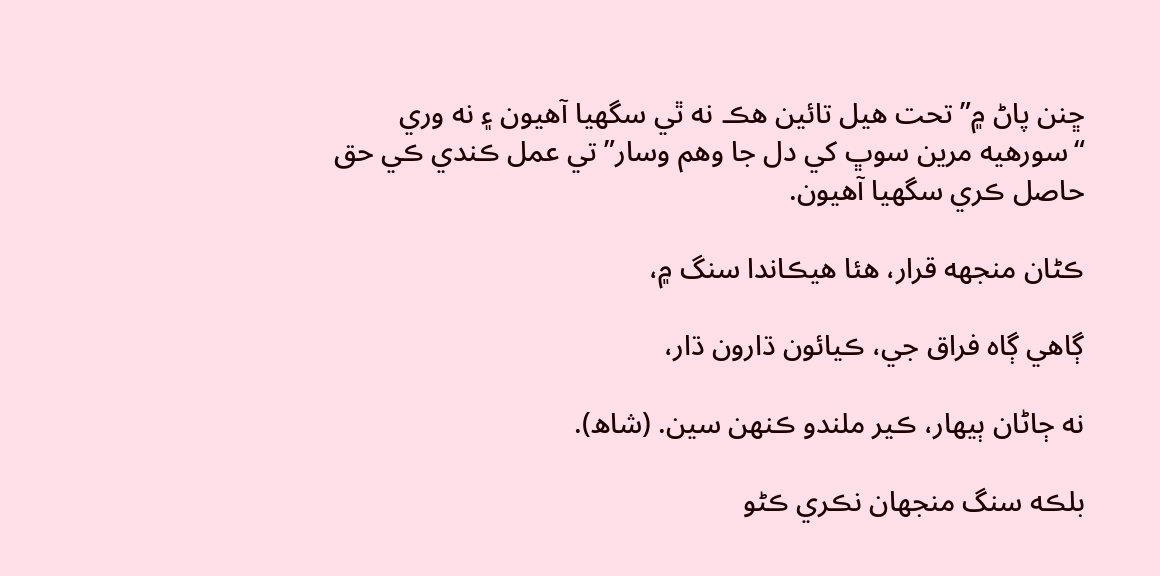ڇنن پاڻ ۾” تحت هيل تائين هڪ نه ٿي سگهيا آهيون ۽ نه وري “سورهيه مرين سوڀ کي دل جا وهم وسار” تي عمل ڪندي ڪي حق حاصل ڪري سگهيا آهيون.

ڪڻان منجهه قرار، هئا هيڪاندا سنگ ۾،

ڳاهي ڳاه فراق جي، ڪيائون ڌارون ڌار،

نه ڄاڻان ٻيهار، ڪير ملندو ڪنهن سين. (شاھ).

بلڪه سنگ منجهان نڪري ڪڻو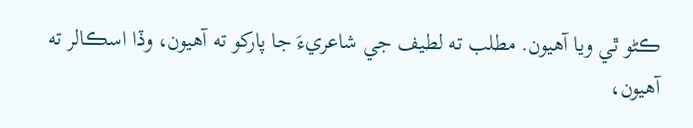ڪڻو ٿي ويا آهيون. مطلب ته لطيف جي شاعريءَ جا پارکو ته آهيون، وڏا اسڪالر ته آهيون،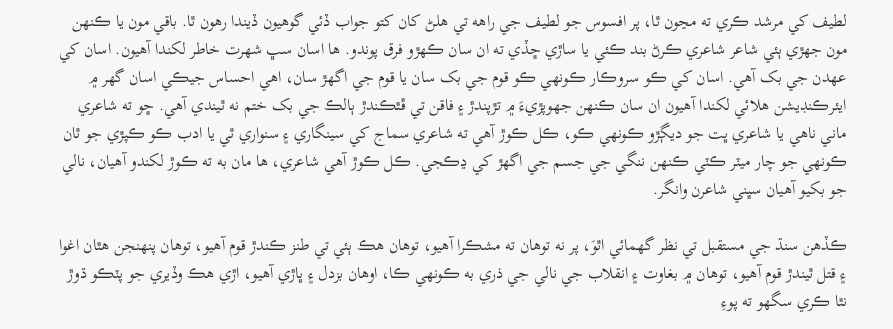لطيف کي مرشد ڪري ته مڃون ٿا، پر افسوس جو لطيف جي راهه تي هلڻ کان کتو جواب ڏئي گوهيون ڏيندا رهون ٿا. باقي مون يا ڪنهن مون جهڙي ٻئي شاعر شاعري ڪرڻ بند ڪئي يا ساڙي ڇڏي ته ان سان ڪهڙو فرق پوندو. ها اسان سڀ شهرت خاطر لکندا آهيون. اسان کي عهدن جي بک آهي. اسان کي ڪو سروڪار ڪونهي ڪو قوم جي بک سان يا قوم جي اگهڙ سان، اهي احساس جيڪي اسان گهر ۾ ايئرڪنڊيشن هلائي لکندا آهيون ان سان ڪنهن جهوپڙيءَ ۾ تڙپندڙ ۽ فاقن تي ڦٿڪندڙ ٻالڪ جي بک ختم نه ٿيندي آهي. ڇو ته شاعري ماني ناهي يا شاعري ڀت جو ديڳڙو ڪونهي ڪو، ڪل ڪوڙ آهي ته شاعري سماج کي سينگاري ۽ سنواري ٿي يا ادب ڪو ڪپڙي جو ٿان ڪونهي جو چار ميٽر ڪٽي ڪنهن ننگي جي جسم جي اگهڙ کي ڍڪجي. ڪل ڪوڙ آهي شاعري، ها مان به ته ڪوڙ لکندو آهيان، نالي جو بکيو آهيان سڀني شاعرن وانگر.

ڪڏهن سنڌ جي مستقبل تي نظر گهمائي اٿوَ، پر نه توهان ته مشڪرا آهيو، توهان هڪ ٻئي تي طنز ڪندڙ قوم آهيو، توهان پنهنجن هٿان اغوا ۽ قتل ٿيندڙ قوم آهيو، توهان ۾ بغاوت ۽ انقلاب جي نالي جي ذري به ڪونهي ڪا، اوهان بزدل ۽ ڀاڙي آهيو، اڙي هڪ وڏيري جو پٽڪو ڌوڙ نٿا ڪري سگهو ته پوءِ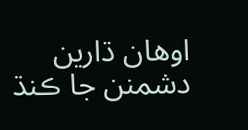اوهان ڌارين دشمنن جا ڪنڌ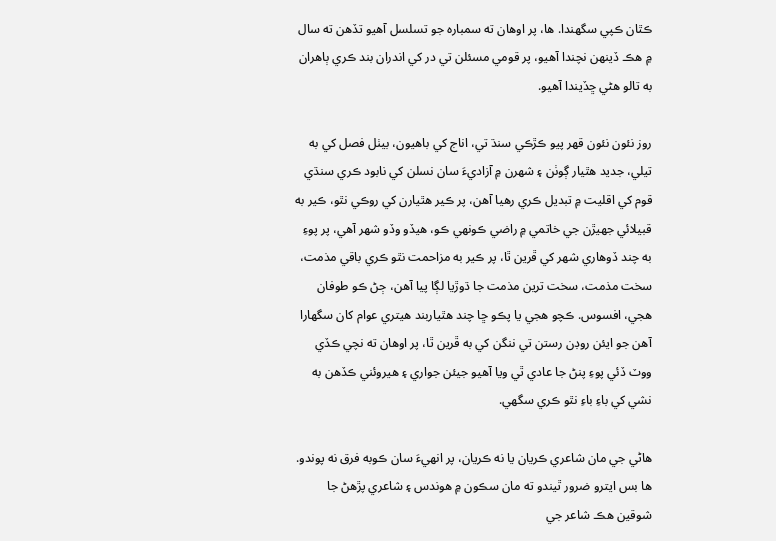ڪٿان ڪپي سگهندا. ها، پر اوهان ته سمباره جو تسلسل آهيو تڏهن ته سال ۾ هڪ ڏينهن نچندا آهيو، پر قومي مسئلن تي در کي اندران بند ڪري ٻاهران به تالو هڻي ڇڏيندا آهيو.

روز نئون نئون قهر پيو ڪڙڪي سنڌ تي، اناج کي باهيون، بيٺل فصل کي به تيلي، جديد هٿيار ڳوٺن ۽ شهرن ۾ آزاديءَ سان نسلن کي نابود ڪري سنڌي قوم کي اقليت ۾ تبديل ڪري رهيا آهن، پر ڪير هٿيارن کي روڪي نٿو، ڪير به قبيلائي جهيڙن جي خاتمي ۾ راضي ڪونهي ڪو، هيڏو وڏو شهر آهي، پر پوءِ به چند ڏوهاري شهر کي ڦرين ٿا، پر ڪير به مزاحمت نٿو ڪري باقي مذمت، سخت مذمت، سخت ترين مذمت جا ڌوڙيا لڳا پيا آهن، ڄڻ ڪو طوفان هجي، افسوس. ڪچو هجي يا پڪو ڇا چند هٿياربند هيتري عوام کان سگهارا آهن جو ايئن روڊن رستن تي ننگن کي به ڦرين ٿا، پر اوهان ته نچي ڪڏي ووٽ ڏئي پوءِ پنڻ جا عادي ٿي ويا آهيو جيئن جواري ۽ هيروئني ڪڏهن به نشي کي باءِ باءِ نٿو ڪري سگهي.

هاڻي جي مان شاعري ڪريان يا نه ڪريان، پر انهيءَ سان ڪوبه فرق نه پوندو. ها بس ايترو ضرور ٿيندو ته مان سڪون ۾ هوندس ۽ شاعري پڙهڻ جا شوقين هڪ شاعر جي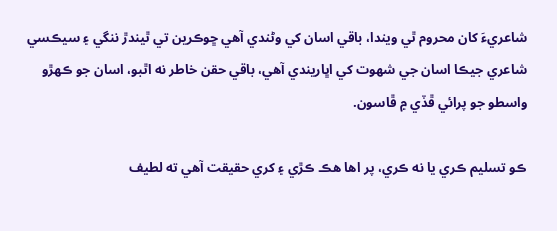شاعريءَ کان محروم ٿي ويندا، باقي اسان کي وڻندي آهي ڇوڪرين تي ٿيندڙ ننگي ۽ سيڪسي شاعري جيڪا اسان جي شهوت کي اڀاريندي آهي، باقي حقن خاطر نه اٿبو، اسان جو ڪهڙو واسطو جو پرائي ڦڏي ۾ ڦاسون.

ڪو تسليم ڪري يا نه ڪري، پر اها هڪ ڪڙي ۽ کري حقيقت آهي ته لطيف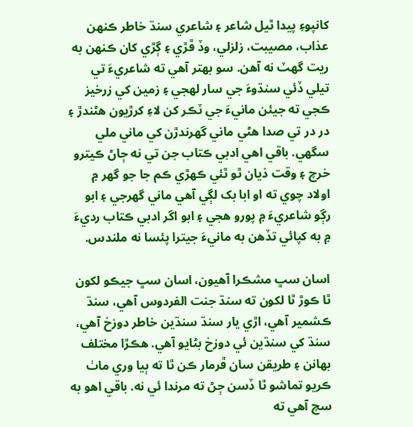کانپوءِ پيدا ٿيل شاعر ۽ شاعري سنڌ خاطر ڪنهن عذاب، مصيبت، زلزلي، وڏ ڦڙي ۽ ڳڙي کان ڪنهن به ريت گهٽ نه آهن. سو بهتر آهي ته شاعريءَ تي تيلي ڏئي سنڌوءَ جي سار لهجي ۽ زمين کي زرخيز ڪجي ته جيئن مانيءَ جي ٽڪر کن لاءِ کرڙيون هڻندڙ ۽ در در تي صدا هڻي ماني گهرندڙن کي ماني ملي سگهي. باقي اهي ادبي ڪتاب جن تي نه ڄاڻ ڪيترو خرچ ۽ وقت ذيان ٿو ٿئي ڪهڙي ڪم جا جو گهر ۾ اولاد چوي ته او ابا بک لڳي آهي ماني گهرجي ۽ ابو رڳو شاعريءَ ۾ پورو هجي ۽ ابو اگر ادبي ڪتاب رديءَ ۾ به کپائي تڏهن به مانيءَ جيترا پئسا نه ملندس.

اسان سڀ مشڪرا آهيون، اسان سڀ جيڪو لکون ٿا ڪوڙ ٿا لکون ته سنڌ جنت الفردوس آهي، سنڌ ڪشمير آهي، اڙي يار سنڌ سنڌين خاطر دوزخ آهي، سنڌ کي سنڌين ئي دوزخ بڻايو آهي. هڪڙا مختلف بهانن ۽ طريقن سان ڦرمار ڪن ٿا ته ٻيا وري ماٺ ڪريو تماشو ٿا ڏسن ڄڻ ته مرندا ئي نه. باقي اهو به سچ آهي ته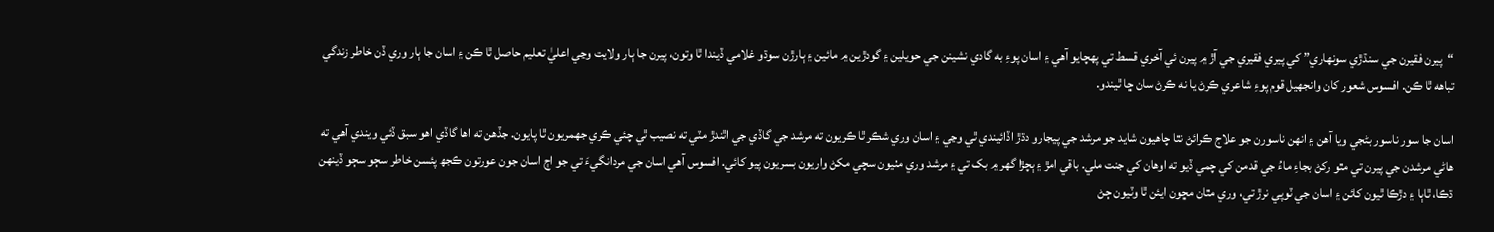“پيرن فقيرن جي سنڌڙي سونهاري” کي پيري فقيري جي آڙ ۾ پيرن ئي آخري قسط تي پهچايو آهي ۽ اسان پوءِ به گادي نشينن جي حويلين ۽ گودڙين ۾ مائين ۽ ٻارڙن سوڌو غلامي ڏيندا ٿا وتون، پيرن جا ٻار ولايت وڃي اعليٰ تعليم حاصل ٿا ڪن ۽ اسان جا ٻار وري ڏن خاطر زندگي تباهه ٿا ڪن. افسوس شعور کان وانجهيل قوم پوءِ شاعري ڪرڻ يا نه ڪرڻ سان ڇا ٿيندو.

اسان جا سور ناسور بڻجي ويا آهن ۽ انهن ناسورن جو علاج ڪرائڻ نٿا چاهيون شايد جو مرشد جي پيجارو دڌڙ اڏائيندي ٿي وڃي ۽ اسان وري شڪر ٿا ڪريون ته مرشد جي گاڏي جي اٿندڙ مٽي ته نصيب ٿي چئي ڪري جهمريون ٿا پايون. جڏهن ته اها گاڏي اهو سبق ڏئي ويندي آهي ته هاڻي مرشدن جي پيرن تي مٿو رکڻ بجاءِ ماءُ جي قدمن کي چمي ڏيو ته اوهان کي جنت ملي. باقي امڙ ۽ ٻچڙا گهر ۾ بک تي ۽ مرشد وري مٺيون سچي مکڻ واريون بسريون پيو کائي. افسوس آهي اسان جي مردانگيءَ تي جو اڄ اسان جون عورتون ڪجھ پئسن خاطر سڄو سڄو ڏينهن ڌڪا، ٿاٻا ۽ دڙڪا ٿيون کائن ۽ اسان جي ٽوپي نرڙ تي، وري مٿان مڇون ايئن ٿا وٽيون ڄڻ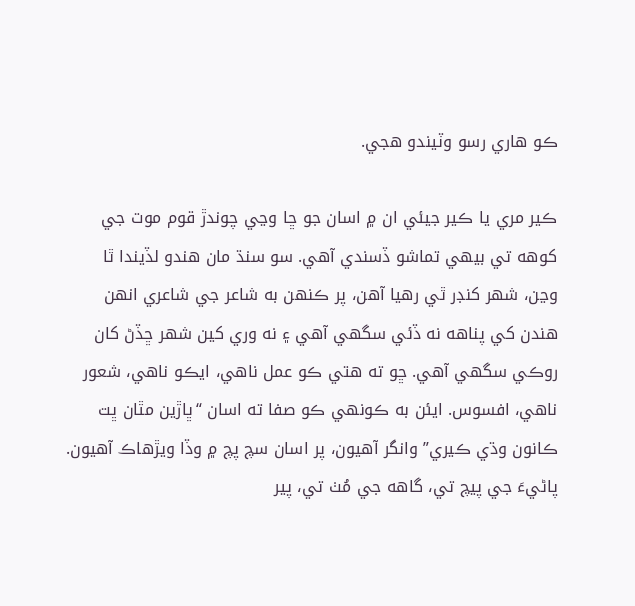ڪو هاري رسو وٽيندو هجي.

ڪير مري يا ڪير جيئي ان ۾ اسان جو ڇا وڃي چوندڙ قوم موت جي کوهه تي بيهي تماشو ڏسندي آهي. سو سنڌ مان هندو لڏيندا ٿا وڃن، شهر کنڊر ٿي رهيا آهن، پر ڪنهن به شاعر جي شاعري انهن هندن کي پناهه نه ڏئي سگهي آهي ۽ نه وري کين شهر ڇڏڻ کان روڪي سگهي آهي. ڇو ته هتي ڪو عمل ناهي، ايڪو ناهي، شعور ناهي، افسوس. ايئن به ڪونهي ڪو صفا ته اسان “ڀاڙين مٿان ڀت ڪانون وڌي ڪيري” وانگر آهيون، پر اسان سچ پچ ۾ وڏا ويڙهاڪ آهيون. پاڻيءَ جي پيچ تي، گاهه جي مُٺ تي، پير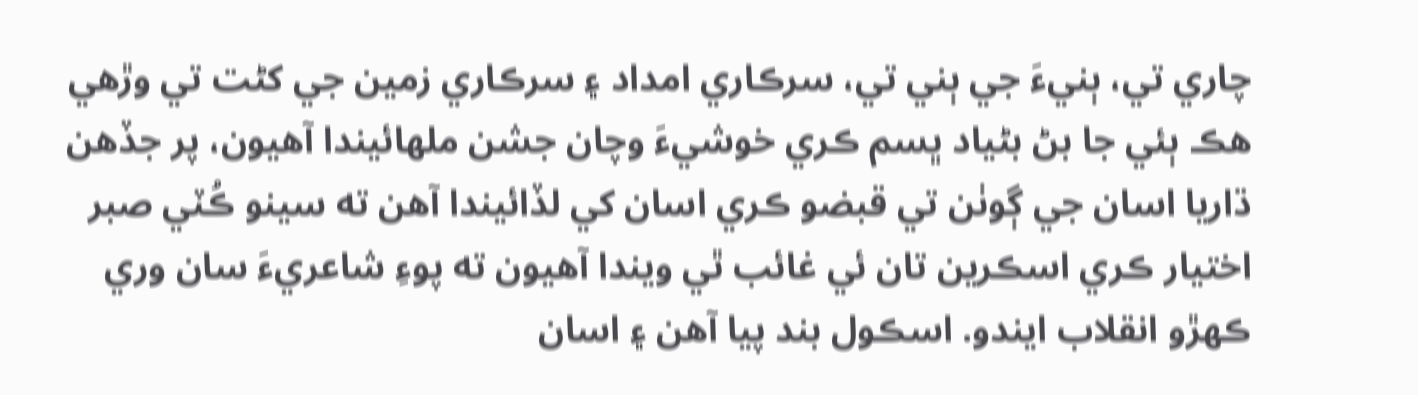چاري تي، ٻنيءَ جي ٻني تي، سرڪاري امداد ۽ سرڪاري زمين جي کڻت تي وڙهي هڪ ٻئي جا بڻ بڻياد ڀسم ڪري خوشيءَ وچان جشن ملهائيندا آهيون، پر جڏهن ڌاريا اسان جي ڳوٺن تي قبضو ڪري اسان کي لڏائيندا آهن ته سينو ڪُٽي صبر اختيار ڪري اسڪرين تان ئي غائب ٿي ويندا آهيون ته پوءِ شاعريءَ سان وري ڪهڙو انقلاب ايندو. اسڪول بند پيا آهن ۽ اسان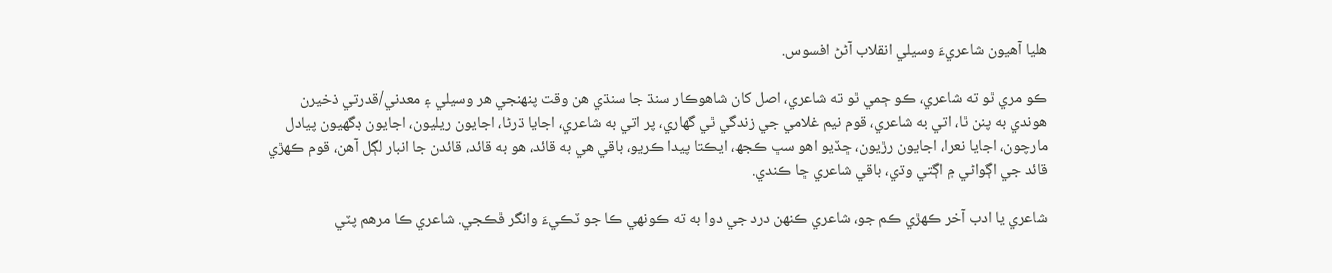هليا آهيون شاعريءَ وسيلي انقلاب آڻڻ افسوس.

ڪو مري ٿو ته شاعري، ڪو ڄمي ٿو ته شاعري، اصل کان شاهوڪار سنڌ جا سنڌي هن وقت پنهنجي هر وسيلي ۽ معدني/قدرتي ذخيرن هوندي به پنن ٿا، اتي به شاعري، قوم نيم غلامي جي زندگي ٿي گهاري، پر اتي به شاعري، اجايا ڌرڻا، اجايون ريليون، اجايون ڊگهيون پيادل مارچون، اجايا نعرا، اجايون رڙيون، ڇڏيو اهو سڀ ڪجھ، ايڪتا پيدا ڪريو، باقي هي به قائد، هو به قائد، قائدن جا انبار لڳل آهن، قوم ڪهڙي قائد جي اڳواڻي ۾ اڳتي وڌي، باقي شاعري ڇا ڪندي.

شاعري يا ادب آخر ڪهڙي ڪم جو، شاعري ڪنهن درد جي دوا به ته ڪونهي ڪا جو ٽڪيءَ وانگر ڦڪجي. شاعري ڪا مرهم پٽي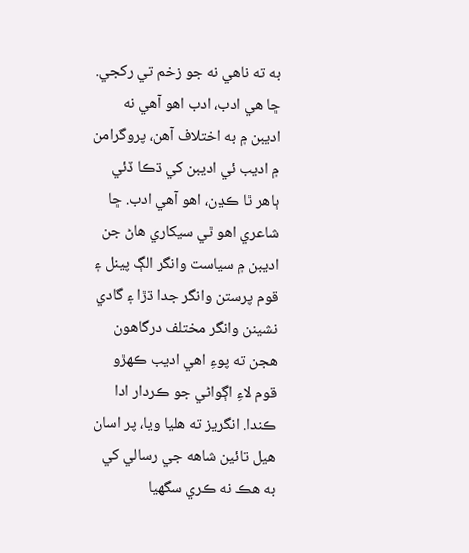به ته ناهي نه جو زخم تي رکجي. ڇا هي ادب، ادب اهو آهي نه اديبن ۾ به اختلاف آهن، پروگرامن ۾ اديب ئي اديبن کي ڌڪا ڏئي ٻاهر ٿا ڪڍن، اهو آهي ادب. ڇا شاعري اهو ٿي سيکاري هاڻ جن اديبن ۾ سياست وانگر الڳ پينل ۽ قوم پرستن وانگر جدا ڌڙا ۽ گادي نشينن وانگر مختلف درگاهون هجن ته پوءِ اهي اديب ڪهڙو قوم لاءِ اڳواڻي جو ڪردار ادا ڪندا. انگريز ته هليا ويا، پر اسان هيل تائين شاهه جي رسالي کي به هڪ نه ڪري سگهيا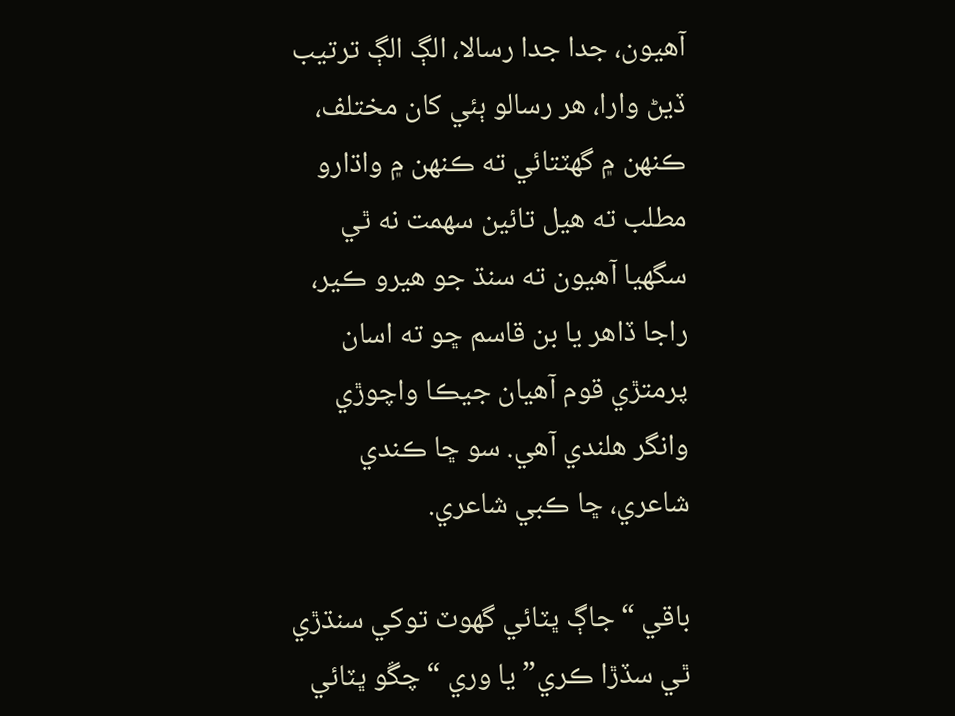آهيون، جدا جدا رسالا، الڳ الڳ ترتيب ڏيڻ وارا، هر رسالو ٻئي کان مختلف، ڪنهن ۾ گهٽتائي ته ڪنهن ۾ واڌارو مطلب ته هيل تائين سهمت نه ٿي سگهيا آهيون ته سنڌ جو هيرو ڪير، راجا ڏاهر يا بن قاسم ڇو ته اسان پرمتڙي قوم آهيان جيڪا واچوڙي وانگر هلندي آهي. سو ڇا ڪندي شاعري، ڇا ڪبي شاعري.

باقي “جاڳ ڀٽائي گهوٽ توکي سنڌڙي ٿي سڏڙا ڪري” يا وري “چڱو ڀٽائي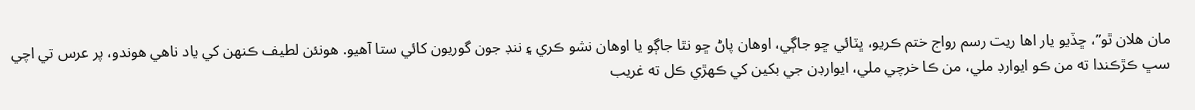مان هلان ٿو”، ڇڏيو يار اها ريت رسم رواج ختم ڪريو، ڀٽائي ڇو جاڳي، اوهان پاڻ ڇو نٿا جاڳو يا اوهان نشو ڪري ۽ ننڊ جون گوريون کائي ستا آهيو. هونئن لطيف ڪنهن کي ياد ناهي هوندو، پر عرس تي اچي سڀ ڪڙڪندا ته من ڪو ايوارڊ ملي، من ڪا خرچي ملي، ايوارڊن جي بکين کي ڪهڙي ڪل ته غريب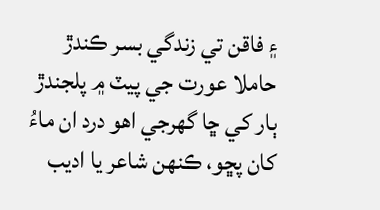۽ فاقن تي زندگي بسر ڪندڙ حاملا عورت جي پيٽ ۾ پلجندڙ ٻار کي ڇا گهرجي اهو درد ان ماءُ کان پڇو، ڪنهن شاعر يا اديب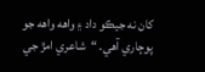کان نه جيڪو داد ۽ واهه واهه جو پوڄاري آهي. “شاعري امڙ جي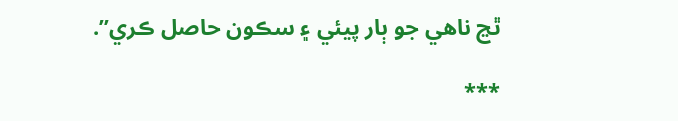ٿڃ ناهي جو ٻار پيئي ۽ سڪون حاصل ڪري”.

***